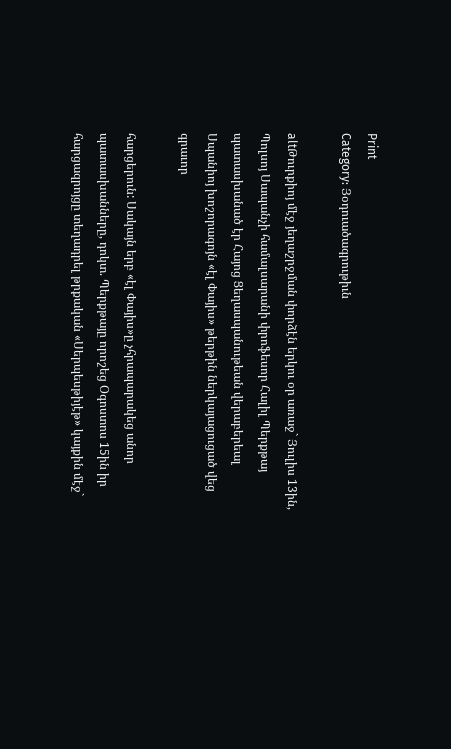Print
Category: Յօդուածագրութիւն

altԹուրքիոյ մէջ յեղաշրջման փորձէն երկու օր առաջ` Յուլիս 13ին, Պոլսոյ Սապանչի համալսարանի փրոֆեսոր Հալիլ Պերքթայ պատասխանած էր Հայոց Ցեղասպանութեան վերաբերեալ Սպանիոյ խոշորագոյն «էլ Փայիս» թերթին ներկայացուցած վեց գրաւոր

հարցերուն: Սակայն երբ «էլ Փայիս»ը չհրապարակեց անոր պատասխանները, դոկտ. Պերքթայը որոշեց Օգոստոս 15ին իր հարցազրոյցը տեղադրել թրքական «Սերպեսթիյէթ» կայքին մէջ`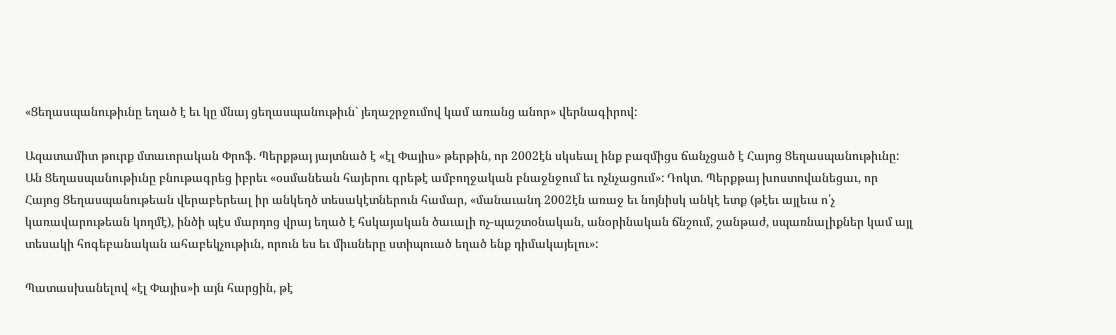«Ցեղասպանութիւնը եղած է եւ կը մնայ ցեղասպանութիւն` յեղաշրջումով կամ առանց անոր» վերնագիրով:

Ազատամիտ թուրք մտաւորական Փրոֆ. Պերքթայ յայտնած է «էլ Փայիս» թերթին, որ 2002էն սկսեալ ինք բազմիցս ճանչցած է Հայոց Ցեղասպանութիւնը: Ան Ցեղասպանութիւնը բնութագրեց իբրեւ «օսմանեան հայերու գրեթէ ամբողջական բնաջնջում եւ ոչնչացում»: Դոկտ. Պերքթայ խոստովանեցաւ, որ Հայոց Ցեղասպանութեան վերաբերեալ իր անկեղծ տեսակէտներուն համար, «մանաւանդ 2002էն առաջ եւ նոյնիսկ անկէ ետք (թէեւ այլեւս ո՛չ կառավարութեան կողմէ), ինծի պէս մարդոց վրայ եղած է հսկայական ծաւալի ոչ-պաշտօնական, անօրինական ճնշում, շանթաժ, սպառնալիքներ կամ այլ տեսակի հոգեբանական ահաբեկչութիւն, որուն ես եւ միւսները ստիպուած եղած ենք դիմակայելու»:

Պատասխանելով «էլ Փայիս»ի այն հարցին, թէ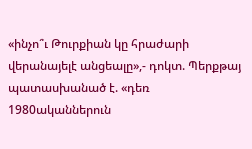«ինչո՞ւ Թուրքիան կը հրաժարի վերանայելէ անցեալը»,- դոկտ. Պերքթայ պատասխանած է. «դեռ 1980ականներուն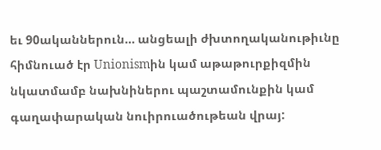եւ 90ականներուն… անցեալի ժխտողականութիւնը հիմնուած էր Unionismին կամ աթաթուրքիզմին նկատմամբ նախնիներու պաշտամունքին կամ գաղափարական նուիրուածութեան վրայ: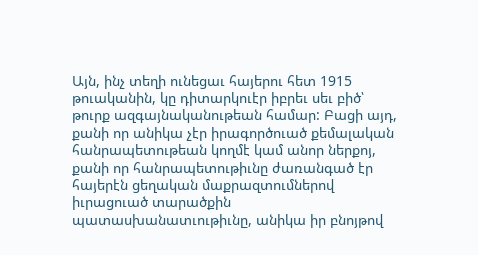Այն, ինչ տեղի ունեցաւ հայերու հետ 1915 թուականին, կը դիտարկուէր իբրեւ սեւ բիծ՝ թուրք ազգայնականութեան համար: Բացի այդ, քանի որ անիկա չէր իրագործուած քեմալական հանրապետութեան կողմէ կամ անոր ներքոյ, քանի որ հանրապետութիւնը ժառանգած էր հայերէն ցեղական մաքրազտումներով իւրացուած տարածքին պատասխանատւութիւնը, անիկա իր բնոյթով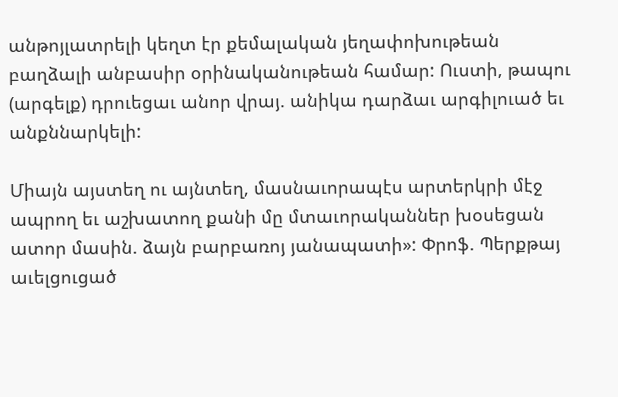անթոյլատրելի կեղտ էր քեմալական յեղափոխութեան բաղձալի անբասիր օրինականութեան համար: Ուստի, թապու (արգելք) դրուեցաւ անոր վրայ. անիկա դարձաւ արգիլուած եւ անքննարկելի:

Միայն այստեղ ու այնտեղ, մասնաւորապէս արտերկրի մէջ ապրող եւ աշխատող քանի մը մտաւորականներ խօսեցան ատոր մասին. ձայն բարբառոյ յանապատի»: Փրոֆ. Պերքթայ աւելցուցած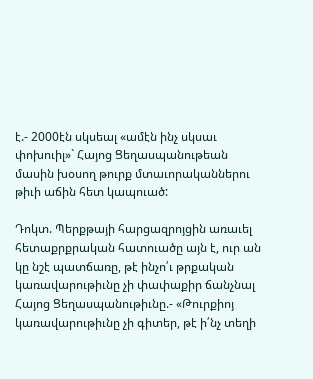է.- 2000էն սկսեալ «ամէն ինչ սկսաւ փոխուիլ»` Հայոց Ցեղասպանութեան մասին խօսող թուրք մտաւորականներու թիւի աճին հետ կապուած:

Դոկտ. Պերքթայի հարցազրոյցին առաւել հետաքրքրական հատուածը այն է, ուր ան կը նշէ պատճառը, թէ ինչո՛ւ թրքական կառավարութիւնը չի փափաքիր ճանչնալ Հայոց Ցեղասպանութիւնը.- «Թուրքիոյ կառավարութիւնը չի գիտեր, թէ ի՛նչ տեղի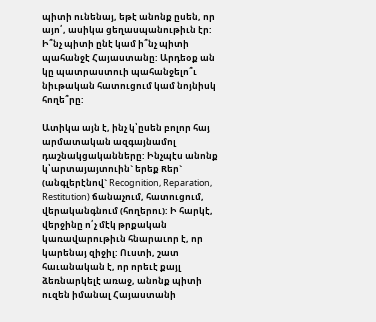պիտի ունենայ, եթէ անոնք ըսեն, որ այո՛, ասիկա ցեղասպանութիւն էր: Ի՞նչ պիտի ընէ կամ ի՞նչ պիտի պահանջէ Հայաստանը: Արդեօք ան կը պատրաստուի պահանջելո՞ւ նիւթական հատուցում կամ նոյնիսկ հողե՞րը:

Ատիկա այն է, ինչ կ՝ըսեն բոլոր հայ արմատական ազգայնամոլ դաշնակցականները: Ինչպէս անոնք կ՝արտայայտուին` երեք Rեր` (անգլերէնով` Recognition, Reparation, Restitution) ճանաչում, հատուցում, վերականգնում (հողերու): Ի հարկէ, վերջինը ո՛չ մէկ թրքական կառավարութիւն հնարաւոր է, որ կարենայ զիջիլ: Ուստի, շատ հաւանական է, որ որեւէ քայլ ձեռնարկելէ առաջ, անոնք պիտի ուզեն իմանալ Հայաստանի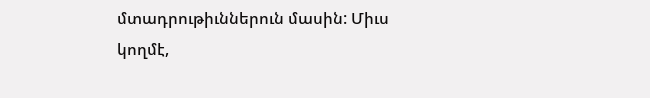մտադրութիւններուն մասին: Միւս կողմէ,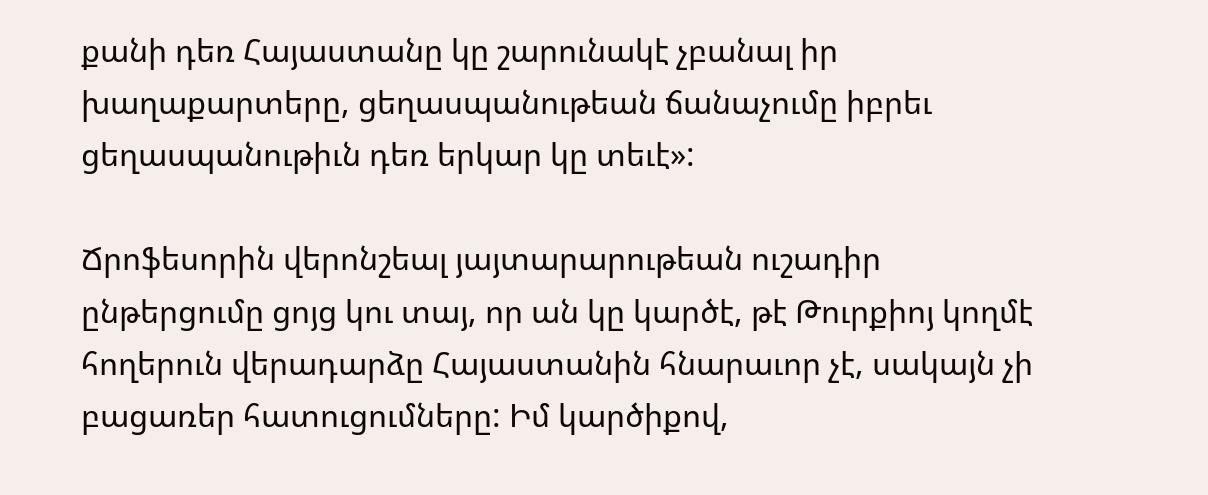քանի դեռ Հայաստանը կը շարունակէ չբանալ իր խաղաքարտերը, ցեղասպանութեան ճանաչումը իբրեւ ցեղասպանութիւն դեռ երկար կը տեւէ»:

Ճրոֆեսորին վերոնշեալ յայտարարութեան ուշադիր ընթերցումը ցոյց կու տայ, որ ան կը կարծէ, թէ Թուրքիոյ կողմէ հողերուն վերադարձը Հայաստանին հնարաւոր չէ, սակայն չի բացառեր հատուցումները: Իմ կարծիքով,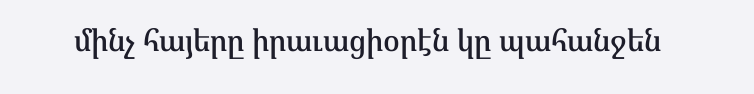մինչ հայերը իրաւացիօրէն կը պահանջեն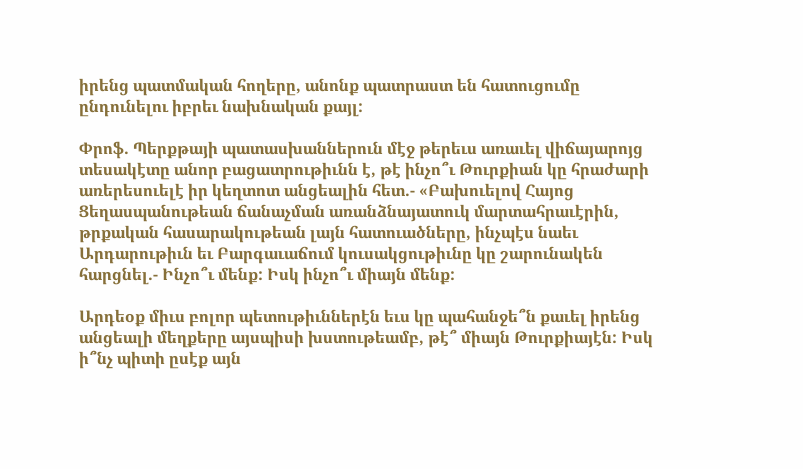իրենց պատմական հողերը, անոնք պատրաստ են հատուցումը ընդունելու իբրեւ նախնական քայլ:

Փրոֆ. Պերքթայի պատասխաններուն մէջ թերեւս առաւել վիճայարոյց տեսակէտը անոր բացատրութիւնն է, թէ ինչո՞ւ Թուրքիան կը հրաժարի առերեսուելէ իր կեղտոտ անցեալին հետ.- «Բախուելով Հայոց Ցեղասպանութեան ճանաչման առանձնայատուկ մարտահրաւէրին, թրքական հասարակութեան լայն հատուածները, ինչպէս նաեւ Արդարութիւն եւ Բարգաւաճում կուսակցութիւնը կը շարունակեն հարցնել.- Ինչո՞ւ մենք: Իսկ ինչո՞ւ միայն մենք:

Արդեօք միւս բոլոր պետութիւններէն եւս կը պահանջե՞ն քաւել իրենց անցեալի մեղքերը այսպիսի խստութեամբ, թէ՞ միայն Թուրքիայէն: Իսկ ի՞նչ պիտի ըսէք այն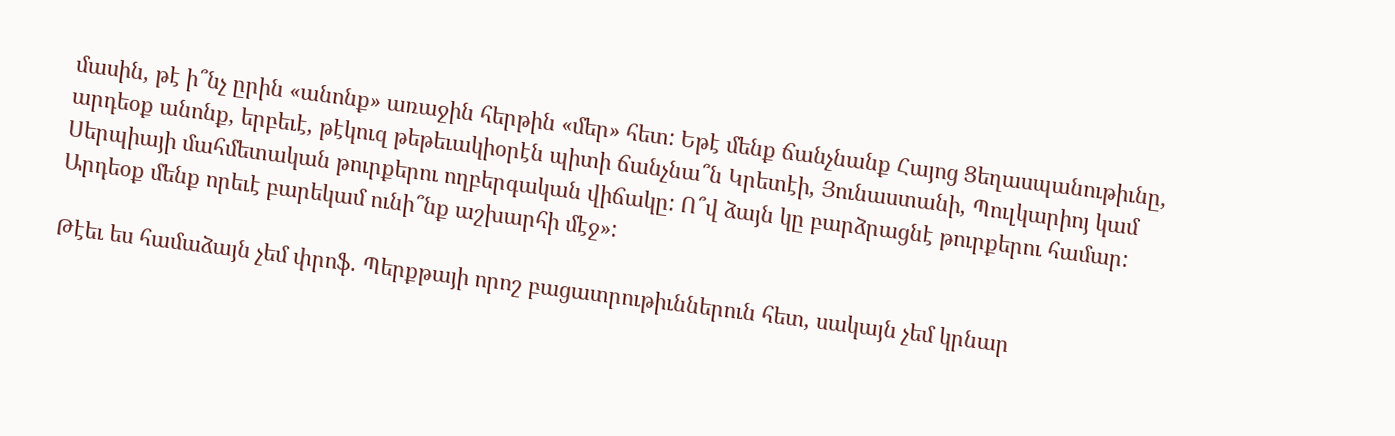մասին, թէ ի՞նչ ըրին «անոնք» առաջին հերթին «մեր» հետ: Եթէ մենք ճանչնանք Հայոց Ցեղասպանութիւնը, արդեօք անոնք, երբեւէ, թէկուզ թեթեւակիօրէն պիտի ճանչնա՞ն Կրետէի, Յունաստանի, Պուլկարիոյ կամ Սերպիայի մահմետական թուրքերու ողբերգական վիճակը: Ո՞վ ձայն կը բարձրացնէ թուրքերու համար: Արդեօք մենք որեւէ բարեկամ ունի՞նք աշխարհի մէջ»:

Թէեւ ես համաձայն չեմ փրոֆ. Պերքթայի որոշ բացատրութիւններուն հետ, սակայն չեմ կրնար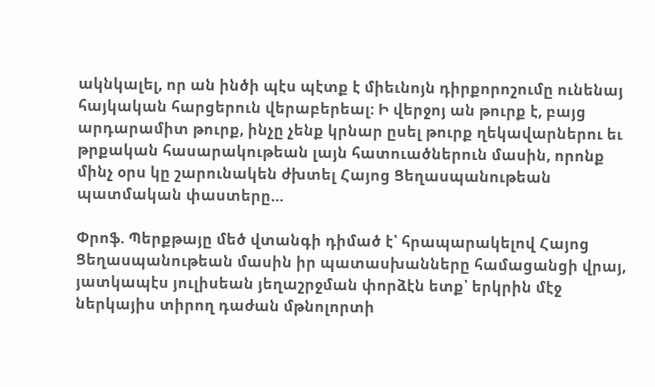ակնկալել, որ ան ինծի պէս պէտք է միեւնոյն դիրքորոշումը ունենայ հայկական հարցերուն վերաբերեալ: Ի վերջոյ ան թուրք է, բայց արդարամիտ թուրք, ինչը չենք կրնար ըսել թուրք ղեկավարներու եւ թրքական հասարակութեան լայն հատուածներուն մասին, որոնք մինչ օրս կը շարունակեն ժխտել Հայոց Ցեղասպանութեան պատմական փաստերը…

Փրոֆ. Պերքթայը մեծ վտանգի դիմած է՝ հրապարակելով Հայոց Ցեղասպանութեան մասին իր պատասխանները համացանցի վրայ, յատկապէս յուլիսեան յեղաշրջման փորձէն ետք՝ երկրին մէջ ներկայիս տիրող դաժան մթնոլորտի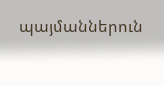պայմաններուն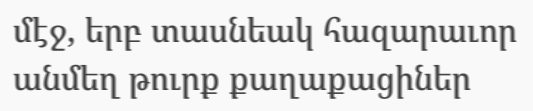մէջ, երբ տասնեակ հազարաւոր անմեղ թուրք քաղաքացիներ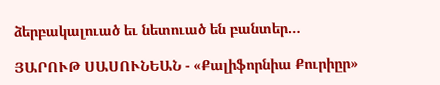ձերբակալուած եւ նետուած են բանտեր…

ՅԱՐՈՒԹ ՍԱՍՈՒՆԵԱՆ - «Քալիֆորնիա Քուրիըր»